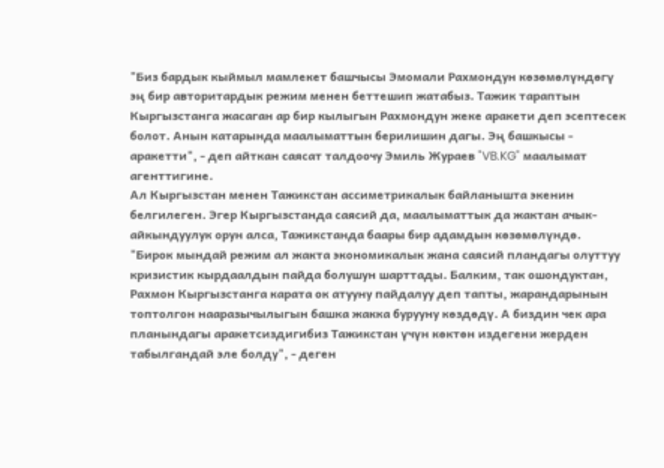"Биз бардык кыймыл мамлекет башчысы Эмомали Рахмондун көзөмөлүндөгү эң бир авторитардык режим менен беттешип жатабыз. Тажик тараптын Кыргызстанга жасаган ар бир кылыгын Рахмондун жеке аракети деп эсептесек болот. Анын катарында маалыматтын берилишин дагы. Эң башкысы - аракетти", - деп айткан саясат талдоочу Эмиль Жураев "VB.KG" маалымат агенттигине.
Ал Кыргызстан менен Тажикстан ассиметрикалык байланышта экенин белгилеген. Эгер Кыргызстанда саясий да, маалыматтык да жактан ачык-айкындуулук орун алса, Тажикстанда баары бир адамдын көзөмөлүндө.
"Бирок мындай режим ал жакта экономикалык жана саясий пландагы олуттуу кризистик кырдаалдын пайда болушун шарттады. Балким, так ошондуктан, Рахмон Кыргызстанга карата ок атууну пайдалуу деп тапты, жарандарынын топтолгон нааразычылыгын башка жакка бурууну көздөдү. А биздин чек ара планындагы аракетсиздигибиз Тажикстан үчүн көктөн издегени жерден табылгандай эле болду", - деген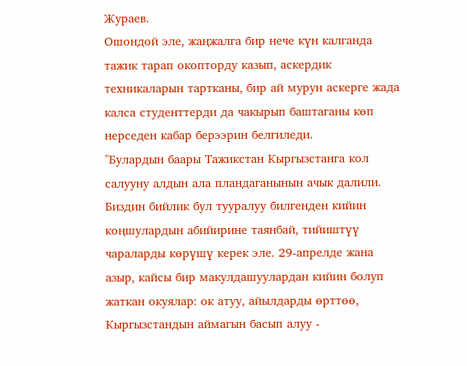Жураев.
Ошондой эле, жаңжалга бир нече күн калганда тажик тарап окопторду казып, аскердик техникаларын тартканы, бир ай мурун аскерге жада калса студенттерди да чакырып баштаганы көп нерседен кабар берээрин белгиледи.
"Булардын баары Тажикстан Кыргызстанга кол салууну алдын ала пландаганынын ачык далили. Биздин бийлик бул тууралуу билгенден кийин коңшулардын абийирине таянбай, тийиштүү чараларды көрүшү керек эле. 29-апрелде жана азыр, кайсы бир макулдашуулардан кийин болуп жаткан окуялар: ок атуу, айылдарды өрттөө, Кыргызстандын аймагын басып алуу -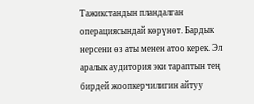Тажикстандын пландалган операциясындай көрүнөт. Бардык нерсени өз аты менен атоо керек. Эл аралык аудитория эки тараптын тең бирдей жоопкерчилигин айтуу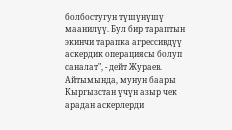болбостугун түшүнүшү маанилүү. Бул бир тараптын экинчи тарапка агрессивдүү аскердик операциясы болуп саналат", - дейт Жураев.
Айтымында, мунун баары Кыргызстан үчүн азыр чек арадан аскерлерди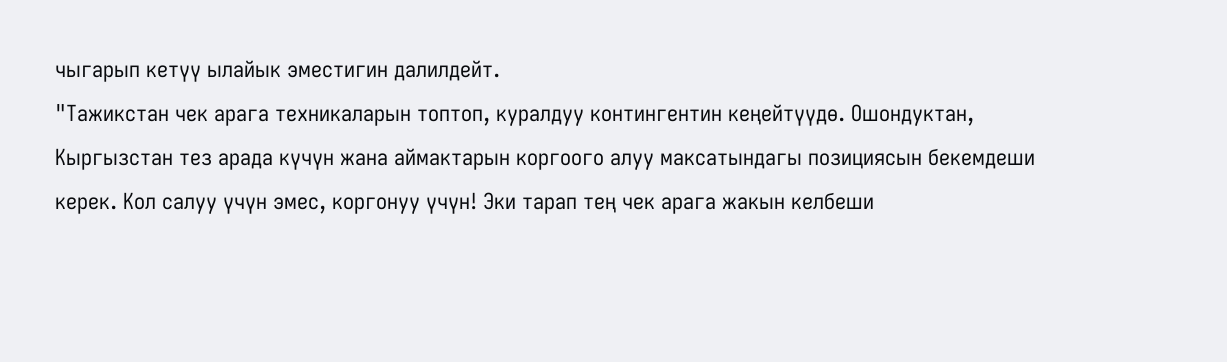чыгарып кетүү ылайык эместигин далилдейт.
"Тажикстан чек арага техникаларын топтоп, куралдуу контингентин кеңейтүүдө. Ошондуктан, Кыргызстан тез арада күчүн жана аймактарын коргоого алуу максатындагы позициясын бекемдеши керек. Кол салуу үчүн эмес, коргонуу үчүн! Эки тарап тең чек арага жакын келбеши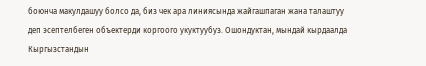боюнча макулдашуу болсо да, биз чек ара линиясында жайгашпаган жана талаштуу деп эсептелбеген объектерди коргоого укуктуубуз. Ошондуктан, мындай кырдаалда Кыргызстандын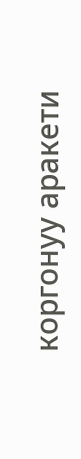коргонуу аракети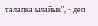талапка ылайык", - деп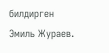билдирген Эмиль Жураев.